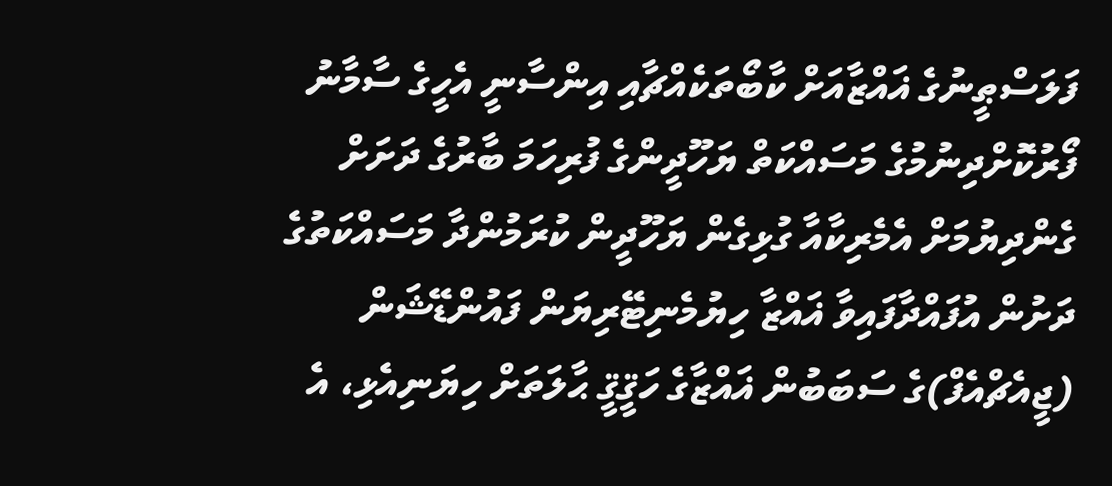ފަލަސްޠީނުގެ ޣައްޒާއަށް ކާބޯތަކެއްޗާއި އިންސާނީ އެހީގެ ސާމާނު ފޯރުކޮށްދިނުމުގެ މަސައްކަތް ޔަހޫދީންގެ ފުރިހަމަ ބާރުގެ ދަށަށް ގެންދިޔުމަށް އެމެރިކާއާ ގުޅިގެން ޔަހޫދީން ކުރަމުންދާ މަސައްކަތުގެ ދަށުން އުފައްދާފައިވާ ޣައްޒާ ހިޔުމެނިޓޭރިޔަން ފައުންޑޭޝަން (ޖީއެޗްއެފް)ގެ ސަބަބުން ޣައްޒާގެ ހަޤީޤީ ޙާލަތަށް ހިޔަނިއެޅި، އެ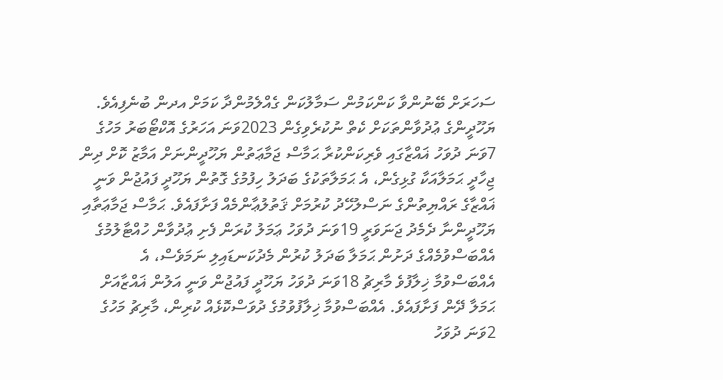ސަހަރަށް ބޭނުންވާ ކަންކަމުން ސަމާލުކަން ގެއްލެމުންދާ ކަމަށް އދން ބުނެފިއެވެ.
ޔަހޫދީންގެ ޢުދުވާންތަކަށް ކެތް ނުކުރެވިގެން 2023ވަނަ އަހަރުގެ އޮކްޓޯބަރު މަހުގެ 7ވަނަ ދުވަހު ޣައްޒާގައި ވެރިކަންކުރާ ޙަމާސް ޖަމާޢަތުން ޔަހޫދީންނަށް އަމާޒު ކޮށް ދިން ޖިހާދީ ޙަމަލާއަކާ ގުޅިގެން، އެ ޙަމަލާތަކުގެ ބަދަލު ހިފުމުގެ ގޮތުން ޔަހޫދީ ފައުޖުން ވަނީ ޣައްޒާގެ ރައްޔިތުންގެ ނަސްލުހޭދު ކުރުމަށް ޤަތުލުޢާންމެއް ފަށާފައެވެ. ޙަމާސް ޖަމާޢަތާއި ޔަހޫދީންނާ ދެމެދު ޖަނަވަރީ 19ވަނަ ދުވަހު ޢަމަލު ކުރަން ފެށި ޢުދުވާން ހުއްޓާލުމުގެ އެއްބަސްވުމެއްގެ ދަށުން ޙަމަލާ ބަދަލު ކުރުން މެދުކަނޑައިލި ނަމަވެސް، އެ އެއްބަސްވުމާ ޚިލާފުވެ މާރިޗު 18ވަނަ ދުވަހު ޔަހޫދީ ފައުޖުން ވަނީ އަލުން ޣައްޒާއަށް ޙަމަލާ ދޭން ފަށާފައެވެ. އެއްބަސްވުމާ ޚިލާފުވުމުގެ ދުވަސްކޮޅެއް ކުރިން، މާރިޗު މަހުގެ 2ވަނަ ދުވަހު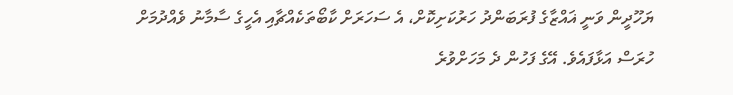ޔަހޫދީން ވަނީ ޣައްޒާގެ ފުރަބަންދު ހަރުކަށިކޮށް، އެ ސަހަރަށް ކާބޯތަކެއްޗާއި އެހީގެ ސާމާނު ވެއްދުމަށް ހުރަސް އަޅާފައެވެ. އޭގެ ފަހުން ދެ މަހަށްވުރެ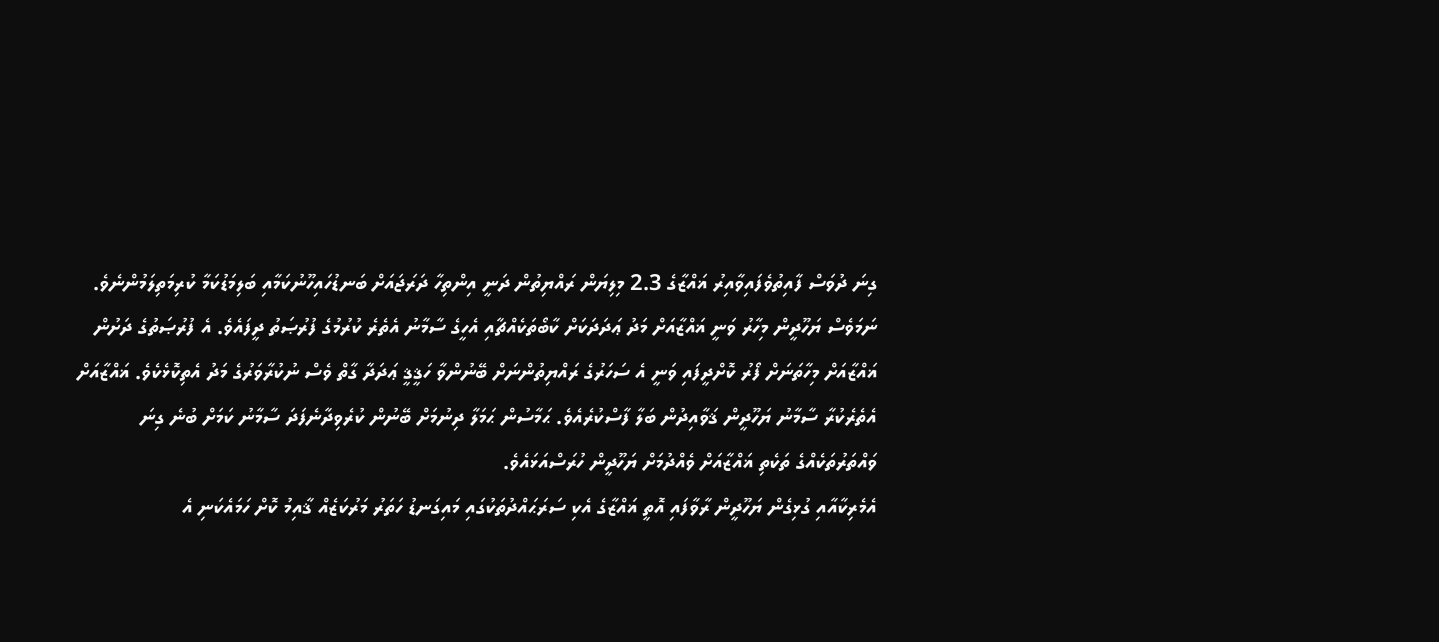ގިނަ ދުވަސް ފާއިތުވެފައިވާއިރު ޣައްޒާގެ 2.3 މިލިޔަން ރައްޔިތުން ދަނީ އިންތިހާ ދަރަޖައަށް ބަނޑުހައިހޫނުކަމާއި ބަލިމަޑުކަމާ ކުރިމަތިލަމުންނެވެ.
ނަމަވެސް ޔަހޫދީން މިހާރު ވަނީ ޣައްޒާއަށް މަދު ޢަދަދަކަށް ކާބޯތަކެއްޗާއި އެހީގެ ސާމާނު އެތެރެ ކުރުމުގެ ފުރުޞަތު ދީފައެވެ. އެ ފުރުޞަތުގެ ދަށުން ޣައްޒާއަށް މިހާތަނަށް ފޯރު ކޮށްދީފައި ވަނީ އެ ސަހަރުގެ ރައްޔިތުންނަށް ބޭނުންވާ ހަޤީޤީ ޢަދަދާ ގާތް ވެސް ނުކުރާވަރުގެ މަދު އެތިކޮޅެކެވެ. ޣައްޒާއަށް އެތެރެކުރާ ސާމާނު ޔަހޫދީން ޤަވާއިދުން ބަލާ ފާސްކުރެއެވެ. ޙަމާސުން ޙަމަލާ ދިނުމަށް ބޭނުން ކުރެވިދާނެފަދަ ސާމާނު ކަމަށް ބުނެ ގިނަ ވައްތަރުތަކެއްގެ ތަކެތި ޣައްޒާއަށް ވެއްދުމަށް ޔަހޫދީން ހުރަސްއަޅައެވެ.
އެމެރިކާއާއި ގުޅިގެން ޔަހޫދީން ރާވާފައި އޮތީ ޣައްޒާގެ އެކި ސަރަޙައްދުތަކުގައި މައިގަނޑު ހަތަރު މަރުކަޒެއް ޤާއިމު ކޮށް ހަމައެކަނި އެ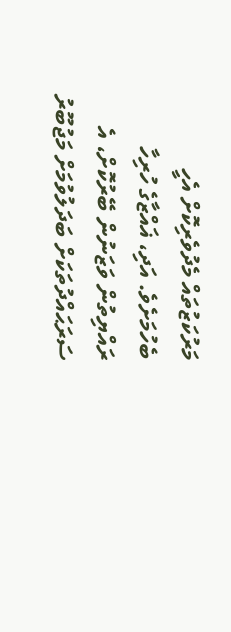މަރުކަޒުތައް މެދުވެރިކޮށް އެހީ ބެހުމަށެވެ. އަދި، ޣައްޒާގެ ހުރިހާ ރައްޔިތުން ވަޒަނުން ބޭރުކޮށް، އެ ސަރަޙައްދުތަކަށް ބަދަލުވުމަށް މަޖުބޫރު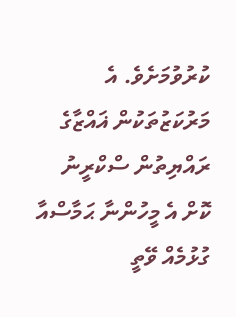ކުރުވުމަށެވެ. އެ މަރުކަޒުތަކުން ޣައްޒާގެ ރައްޔިތުން ސްކްރީނު ކޮށް އެ މީހުންނާ ޙަމާސްއާ ގުޅުމެއް ވޭތީ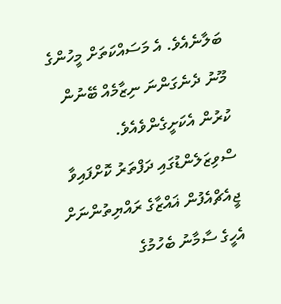ބަލާނެއެވެ. އެ މަސައްކަތަށް މީހުންގެ މޫނު ދެނެގަންނަ ނިޒާމެއް ބޭނުން ކުރުން އެކަށީގެންވެއެވެ. ސްވިޒަލެންޑުގައި ދަފްތަރު ކޮށްފައިވާ ޖީއެޗްއެފުން ޣައްޒާގެ ރައްޔިތުންނަށް އެހީގެ ސާމާނު ބެހުމުގެ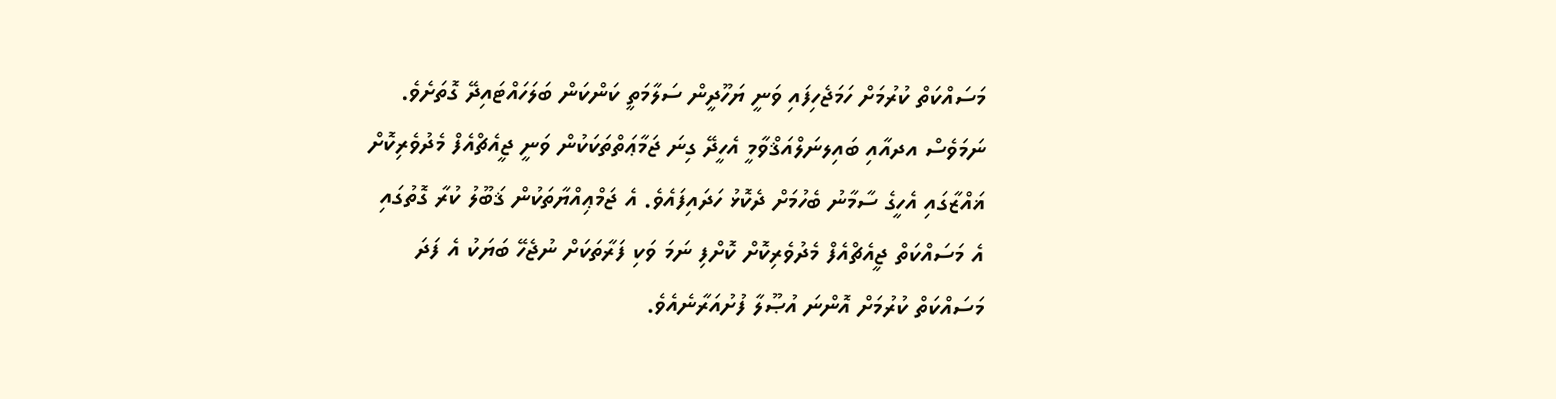މަސައްކަތް ކުރުމަށް ހަމަޖެހިފައި ވަނީ ޔަހޫދީން ސަލާމަތީ ކަންކަން ބަލަހައްޓައިދޭ ގޮތަށެވެ.
ނަމަވެސް އދއާއި ބައިލނަލްއަޤްވާމީ އެހީދޭ ގިނަ ޖަމާޢަތްތަކަކުން ވަނީ ޖީއެޗްއެފް މެދުވެރިކޮށް ޣައްޒާގައި އެހީގެ ސާމާނު ބެހުމަށް ދެކޮޅު ހަދައިފައެވެ. އެ ޖަމްޢިއްޔާތަކުން ޤަބޫލު ކުރާ ގޮތުގައި އެ މަސައްކަތް ޖީއެޗްއެފް މެދުވެރިކޮށް ކޮށްފި ނަމަ ވަކި ފަރާތަކަށް ނުޖެހޭ ބަޔަކު އެ ފަދަ މަސައްކަތް ކުރުމަށް އޮންނަ އުޞޫލާ ފުށުއަރާނެއެވެ.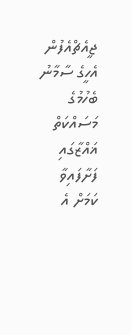ޖީއެޗްއެފުން އެހީގެ ސާމާނު ބެހުމުގެ މަސައްކަތް ޣައްޒާގައި ފަށާފައިވާ ކަމަށް އެ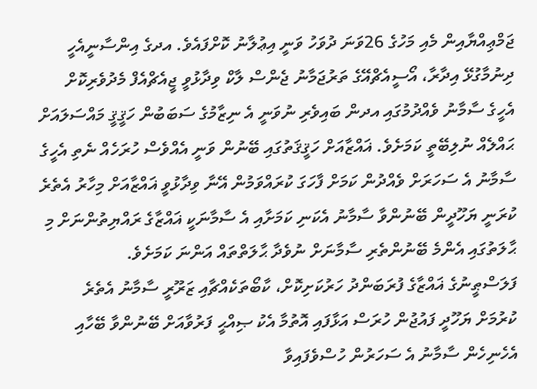ޖަމްޢިއްޔާއިން މެއި މަހުގެ 26ވަނަ ދުވަހު ވަނީ އިޢުލާނު ކޮށްފައެވެ. އދގެ އިންސާނީއެހީ ދިނުމާގުޅޭ އިދާރާ، އޯސީއެޗްއޭގެ ތަރުޖަމާނު ޖެންސް ލާކް ވިދާޅުވީ ޖީއެޗްއެފް މެދުވެރިކޮށް އެހީގެ ސާމާނު ވެއްދުމުގައި އދން ބައިވެރި ނުވަނީ އެ ނިޒާމުގެ ސަބަބުން ހަޤީޤީ މައްސަލައަށް ޙައްލެއް ނުލިބޭތީ ކަމަށެވެ. ޣައްޒާއަށް ހަޤީޤަތުގައި ބޭނުން ވަނީ އެއްވެސް ހުރަހެއް ނެތި އެހީގެ ސާމާނު އެ ސަހަރަށް ވެއްދުން ކަމަށް ފާހަގަ ކުރައްވަމުން އޭނާ ވިދާޅުވީ ޣައްޒާއަށް މިހާރު އެތެރެ ކުރަނީ ޔަހޫދީން ބޭނުންވާ ސާމާނު އެކަނި ކަމަށާއި އެ ސާމާނަކީ ޣައްޒާގެ ރައްޔިތުންނަށް މި ޙާލަތުގައި އެންމެ ބޭނުންތެރި ސާމާނަށް ނުވެދާ ޙާލަތްތައް އަންނަ ކަމަށެވެ.
ފަލަސްޠީނުގެ ޣައްޒާގެ ފުރަބަންދު ހަރުކަށިކޮށް، ކާބޯތަކެއްޗާއި ޒަރޫރީ ސާމާނު އެތެރެ ކުރުމަށް ޔަހޫދީ ފައުޖުން ހުރަސް އަޅާފައި އޮތުމާ އެކު ޞިއްޙީ ފަރުވާއަށް ބޭނުންވާ ބޭހާއި އެހެނިހެން ސާމާނު އެ ސަހަރުން ހުސްވެފައިވާ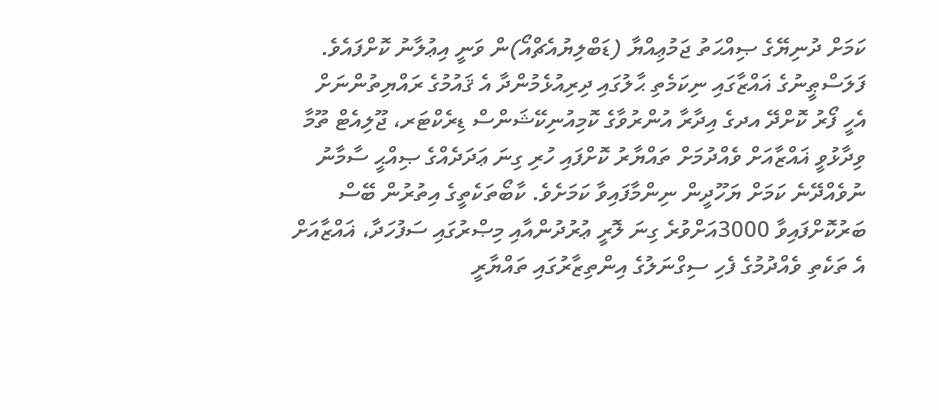ކަމަށް ދުނިޔޭގެ ޞިއްޙަތު ޖަމުޢިއްޔާ (ޑަބްލިޔުއެޗްއޯ)ން ވަނީ އިޢުލާނު ކޮށްފައެވެ. ފަލަސްޠީނުގެ ޣައްޒާގައި ނިކަމެތި ޙާލުގައި ދިރިއުޅެމުންދާ އެ ޤައުމުގެ ރައްޔިތުންނަށް އެހީ ފޯރު ކޮށްދޭ އދގެ އިދާރާ އުންރުވާގެ ކޮމިއުނިކޭޝަންސް ޑިރެކްޓަރ، ޖޫލިއެޓް ތޫމާ ވިދާޅުވީ ޣައްޒާއަށް ވެއްދުމަށް ތައްޔާރު ކޮށްފައި ހުރި ގިނަ ޢަދަދެއްގެ ޞިއްޙީ ސާމާނު ނުވެއްދޭނެ ކަމަށް ޔަހޫދީން ނިންމާފައިވާ ކަމަށެވެ. ކާބޯތަކެތީގެ އިތުރުން ބޭސް ބަރުކޮށްފައިވާ 3000އަށްވުރެ ގިނަ ލޮރީ ޢުރުދުންއާއި މިޞްރުގައި ސަފުހަދާ، ޣައްޒާއަށް އެ ތަކެތި ވެއްދުމުގެ ފެހި ސިގްނަލުގެ އިންތިޒާރުގައި ތައްޔާރީ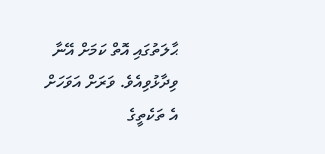ޙާލަތުގައި އޮތް ކަމަށް އޭނާ ވިދާޅުވިއެވެ. ވަރަށް އަވަހަށް އެ ތަކެތީގެ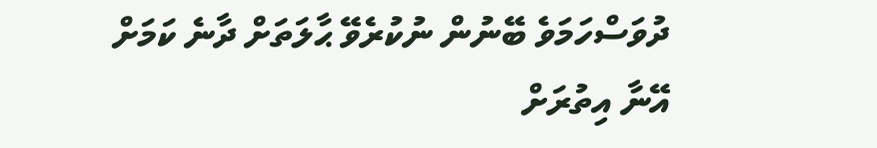ދުވަސްހަމަވެ ބޭނުން ނުކުރެވޭ ޙާލަތަށް ދާނެ ކަމަށް އޭނާ އިތުރަށް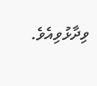ވިދާޅުވިއެވެ.